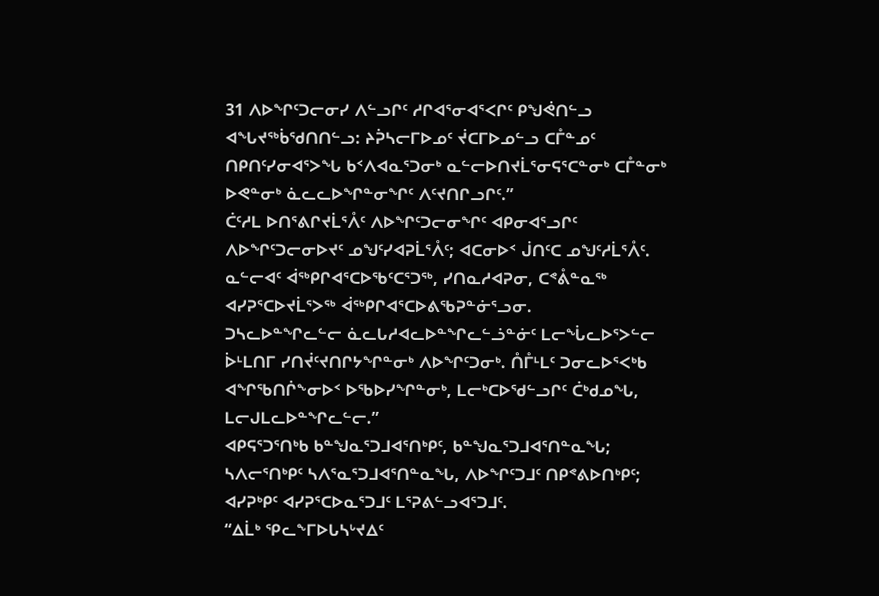31 ᐱᐅᖏᑦᑐᓕᓂᓯ ᐱᓪᓗᒋᑦ ᓱᒋᐊᕐᓂᐊᕐᐸᒋᑦ ᑭᖑᕚᑎᓪᓗ ᐊᖓᔪᖅᑳᖁᑎᑎᓪᓗ: ᔨᕉᓴᓕᒥᐅᓄᑦ ᔫᑕᒥᐅᓄᓪᓗ ᑕᒤᓐᓄᑦ ᑎᑭᑎᑦᓯᓂᐊᕐᐳᖓ ᑲᑉᐱᐊᓇᕐᑐᓂᒃ ᓇᓪᓕᐅᑎᔪᒫᕐᓂᕋᕐᑕᓐᓂᒃ ᑕᒤᓐᓂᒃ ᐅᕙᓐᓂᒃ ᓈᓚᓚᐅᖏᓐᓂᖏᑦ ᐱᑦᔪᑎᒋᓗᒋᑦ.”
ᑖᑦᓱᒪ ᐅᑎᕐᕕᒋᔪᒫᕐᐰᑦ ᐱᐅᖏᑦᑐᓕᓂᖏᑦ ᐊᑭᓂᐊᕐᓗᒋᑦ ᐱᐅᖏᑦᑐᓕᓂᐅᔪᑦ ᓄᖑᑦᓯᐊᕈᒫᕐᐰᑦ; ᐊᑕᓂᐅᑉ ᒎᑎᑦᑕ ᓄᖑᑦᓱᒫᕐᐰᑦ.
ᓇᓪᓕᐊᑦ ᐋᖅᑭᒋᐊᕐᑕᐅᖃᑦᑕᕐᑐᖅ, ᓯᑎᓇᓱᐊᕈᓂ, ᑕᕝᕔᓐᓇᖅ ᐊᓯᕈᕐᑕᐅᔪᒫᕐᐳᖅ ᐋᖅᑭᒋᐊᕐᑕᐅᕕᖃᕈᓐᓃᕐᓗᓂ.
ᑐᓴᓚᐅᓐᖏᓚᓪᓕ ᓈᓚᒐᓱᐊᓚᐅᓐᖏᓚᓪᓘᓐᓃᑦ ᒪᓕᖔᓚᐅᕐᐳᓪᓕ ᐆᒻᒪᑎᒥ ᓯᑎᔫᑦᔪᑎᒋᔭᖏᓐᓂᒃ ᐱᐅᖏᑦᑐᓂᒃ. ᑍᒤᒻᒪᑦ ᑐᓂᓚᐅᕐᐸᒃᑲ ᐊᖏᖃᑎᒌᖕᓂᐅᑉ ᐅᖃᐅᓯᖏᓐᓂᒃ, ᒪᓕᒃᑕᐅᖁᓪᓗᒋᑦ ᑖᒃᑯᓄᖓ, ᒪᓕᒍᒪᓚᐅᓐᖏᓚᓪᓕ.”
ᐊᑭᕋᕐᑐᕐᑎᒃᑲ ᑲᓐᖑᓇᕐᑐᒧᐊᕐᑎᒃᑭᑦ, ᑲᓐᖑᓇᕐᑐᒧᐊᕐᑎᓐᓇᖓ; ᓴᐱᓕᕐᑎᒃᑭᑦ ᓴᐱᕐᓇᕐᑐᒧᐊᕐᑎᓐᓇᖓ, ᐱᐅᖏᑦᑐᒧᑦ ᑎᑭᕝᕕᐅᑎᒃᑭᑦ; ᐊᓯᕈᒃᑭᑦ ᐊᓯᕈᕐᑕᐅᓇᕐᑐᒧᑦ ᒪᕐᕈᕕᓪᓗᐊᕐᑐᒧᑦ.
“ᐃᒫᒃ ᕿᓚᖕᒥᐅᒐᓴᒡᔪᐃᑦ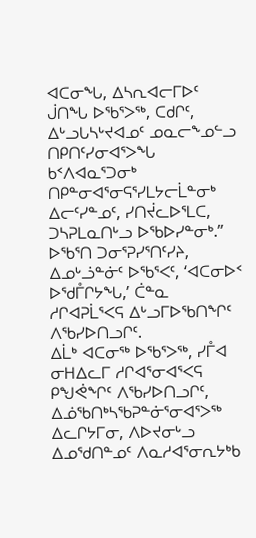ᐊᑕᓂᖓ, ᐃᓴᕆᐊᓕᒥᐅᑦ ᒎᑎᖓ ᐅᖃᕐᐳᖅ, ᑕᑯᒋᑦ, ᐃᒡᓗᒐᓴᒡᔪᐊᓄᑦ ᓄᓇᓕᖕᓄᓪᓗ ᑎᑭᑎᑦᓯᓂᐊᕐᐳᖓ ᑲᑉᐱᐊᓇᕐᑐᓂᒃ ᑎᑭᓐᓂᐊᕐᓂᕋᕐᓯᒪᔭᓕᒫᓐᓂᒃ ᐃᓕᑦᓯᓐᓄᑦ, ᓯᑎᔫᓚᐅᕐᒪᑕ, ᑐᓴᕈᒪᓇᑎᒡᓗ ᐅᖃᐅᓯᓐᓂᒃ.”
ᐅᖃᕐᑎ ᑐᓂᕐᕈᓯᕐᑎᑦᓯᔨ, ᐃᓄᒡᓘᓐᓃᑦ ᐅᖃᕐᐸᑦ, ‘ᐊᑕᓂᐅᑉ ᐅᖁᒤᒋᔭᖓ,’ ᑖᓐᓇ ᓱᒋᐊᕈᒫᕐᐸᕋ ᐃᒡᓗᒥᐅᖃᑎᖏᑦ ᐱᖃᓯᐅᑎᓗᒋᑦ.
ᐃᒫᒃ ᐊᑕᓂᖅ ᐅᖃᕐᐳᖅ, ᓯᒤᐊ ᓂᕼᐃᓚᒥ ᓱᒋᐊᕐᓂᐊᕐᐸᕋ ᑭᖑᕚᖏᑦ ᐱᖃᓯᐅᑎᓗᒋᑦ, ᐃᓅᖃᑎᒃᓴᖃᕈᓐᓃᕐᓂᐊᕐᐳᖅ ᐃᓚᒋᔭᒥᓂ, ᐱᐅᔪᓂᒡᓗ ᐃᓄᖁᑎᓐᓄᑦ ᐱᓇᓱᐊᕐᓂᕆᔭᒃᑲ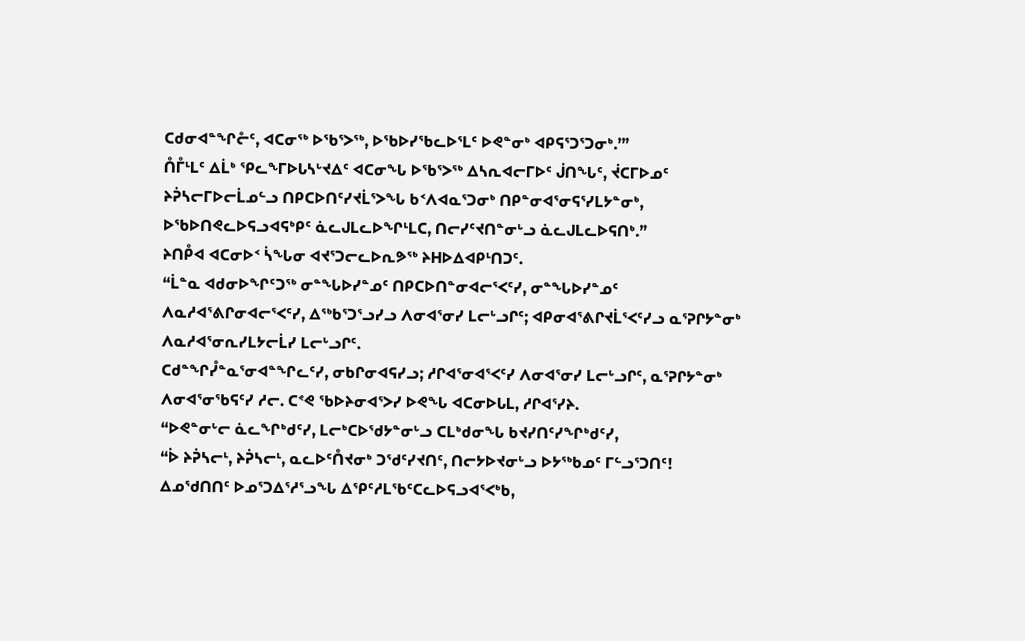ᑕᑯᓂᐊᓐᖏᓔᑦ, ᐊᑕᓂᖅ ᐅᖃᕐᐳᖅ, ᐅᖃᐅᓯᖃᓚᐅᕐᒪᑦ ᐅᕙᓐᓂᒃ ᐊᑭᕋᕐᑐᕐᑐᓂᒃ.’”
ᑍᒤᒻᒪᑦ ᐃᒫᒃ ᕿᓚᖕᒥᐅᒐᓴᒡᔪᐃᑦ ᐊᑕᓂᖓ ᐅᖃᕐᐳᖅ ᐃᓴᕆᐊᓕᒥᐅᑦ ᒎᑎᖓᑦ, ᔫᑕᒥᐅᓄᑦ ᔨᕉᓴᓕᒥᐅᓕᒫᓄᓪᓗ ᑎᑭᑕᐅᑎᑦᓯᔪᒫᕐᐳᖓ ᑲᑉᐱᐊᓇᕐᑐᓂᒃ ᑎᑭᓐᓂᐊᕐᓂᕋᕐᓯᒪᔭᓐᓂᒃ, ᐅᖃᐅᑎᕙᓚᐅᕋᓗᐊᕋᒃᑭᑦ ᓈᓚᒍᒪᓚᐅᖏᒻᒪᑕ, ᑎᓕᓯᑦᔪᑎᓐᓂᒡᓗ ᓈᓚᒍᒪᓚᐅᕋᑎᒃ.”
ᔨᑎᑬᐊ ᐊᑕᓂᐅᑉ ᓵᖓᓂ ᐊᔪᕐᑐᓕᓚᐅᕆᕗᖅ ᔨᕼᐅᐃᐊᑭᒻᑎᑐᑦ.
“ᒫᓐᓇ ᐊᑯᓂᐅᖏᑦᑐᖅ ᓂᓐᖓᐅᓯᓐᓄᑦ ᑎᑭᑕᐅᑎᓐᓂᐊᓕᕐᐸᑦᓯ, ᓂᓐᖓᐅᓯᓐᓄᑦ ᐱᓇᓱᐊᕐᕕᒋᓂᐊᓕᕐᐸᑦᓯ, ᐃᖅᑲᕐᑐᕐᓗᓯᓗ ᐱᓂᐊᕐᓂᓯ ᒪᓕᒡᓗᒋᑦ; ᐊᑭᓂᐊᕐᕕᒋᔪᒫᕐᐸᑦᓯᓗ ᓇᕐᕈᒋᔭᓐᓂᒃ ᐱᓇᓱᐊᕐᓂᕆᓯᒪᔭᓕᒫᓯ ᒪᓕᒡᓗᒋᑦ.
ᑕᑯᓐᖏᓮᓐᓇᕐᓂᐊᓐᖏᓚᑦᓯ, ᓂᑲᒋᓂᐊᕋᓯᓗ; ᓱᒋᐊᕐᓂᐊᕐᐸᑦᓯ ᐱᓂᐊᕐᓂᓯ ᒪᓕᒡᓗᒋᑦ, ᓇᕐᕈᒋᔭᓐᓂᒃ ᐱᓂᐊᕐᓂᖃᕋᑦᓯ ᓱᓕ. ᑕᕝᕙ ᖃᐅᔨᓂᐊᕐᐳᓯ ᐅᕙᖓ ᐊᑕᓂᐅᒐᒪ, ᓱᒋᐊᕐᓯᔨ.
“ᐅᕙᓐᓂᒡᓕ ᓈᓚᖏᒃᑯᑦᓯ, ᒪᓕᒃᑕᐅᖁᔭᓐᓂᒡᓗ ᑕᒪᒃᑯᓂᖓ ᑲᔪᓯᑎᑦᓯᖏᒃᑯᑦᓯ,
“ᐆ ᔨᕉᓴᓕᒻ, ᔨᕉᓴᓕᒻ, ᓇᓚᐅᑦᑍᔪᓂᒃ ᑐᖁᑦᓯᔪᑎᑦ, ᑎᓕᔭᐅᔪᓂᒡᓗ ᐅᔭᖅᑲᓄᑦ ᒥᓪᓗᕐᑐᑎᑦ! ᐃᓄᖁᑎᑎᑦ ᐅᓄᕐᑐᐃᕐᓱᕐᓗᖓ ᐃᕿᑦᓱᒪᖃᑦᑕᓚᐅᕋᓗᐊᕐᐸᒃᑲ,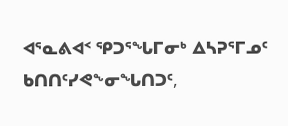ᐊᕐᓇᕕᐊᑉ ᕿᑐᕐᖓᒥᓂᒃ ᐃᓴᕈᕐᒥᓄᑦ ᑲᑎᑎᑦᓯᕙᖕᓂᖓᑎᑐᑦ,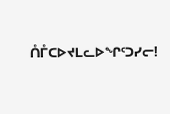ᑍᒤᑕᐅᔪᒪᓚᐅᖏᑦᑐᓯᓕ!